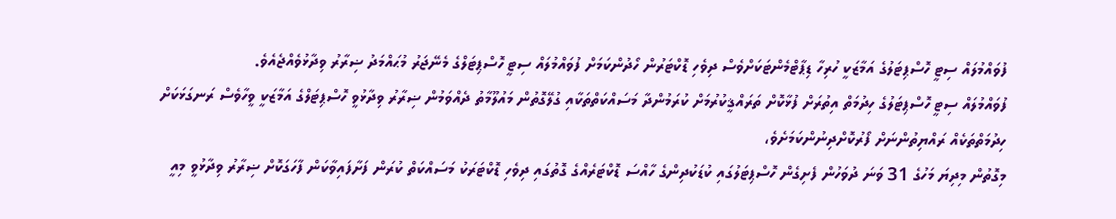ފުވައްމުލައް ސިޓީ ހޮސްޕިޓަލުގެ އަމާޒަކީ ހުރިހާ ޑިޕާޓްމެންޓަކަށްވެސް ދިވެހި ޑޮކްޓަރުން ހޯދުންކަމަށް ފުވައްމުލައް ސިޓީ ހޮސްޕިޓަލްގެ މެނޭޖަރު މުޙައްމަދު ޟިރާރު ވިދާޅުވެއްޖެއެވެ.
ފުވައްމުލައް ސިޓީ ހޮސްޕިޓަލުގެ ހިދުމަތް އިތުރަށް ފުޅާކޮށް ތަރައްޤީކުރުމަށް ކުރަމުންދާ މަސައްކަތްތަކާއި ގުލޭގޮތުން މައުލޫމާތު ދެއްވަމުން ޟިރާރު ވިދާޅުވީ ހޮސްޕިޓަލްގެ އަމާޒަކީ ވީހާވެސް ރަނގަޅަކަށް ހިދުމަތްތަކެއް ރައްޔިތުންނަށް ފޯރުކޮށްދިނުންކަމަށެވެ،
މިގޮތުން މިދިޔަ މަހުގެ 31 ވަނަ ދުވަހުން ފެށިގެން ހޮސްޕިޓަލުގައި ކުޑަކުދިންގެ ހާއްސަ ޑޮކްޓަރެއްގެ ގޮތުގައި ދިވެހި ޑޮކްޓަރަކު މަސައްކަތް ކުރަން ފަށާފައިވާކަން ފާހަގަކޮށް ޟިރާރު ވިދާޅުވީ މިއީ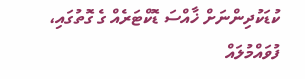ކުޑަކުދިންނަށް ޚާއްސަ ޑޮކްޓަރެއް ގެ ގޮތުގައި، ފުވައްމުލައް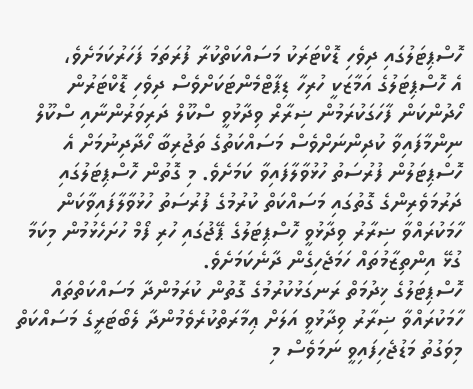ހޮސްޕިޓަލުގައި ދިވެހި ޑޮކްޓަރަކު މަސައްކަތްކުރާ ފުރަތަމަ ފަހަރުކަމަށެވެ،
އެ ހޮސްޕިޓަލުގެ އަމާޒަކީ ހުރިހާ ޑިޕާޓްމެންޓަކަށްވެސް ދިވެހި ޑޮކްޓަރުން ހޯދުންކަން ފާހަގަކުރަމުން ޟިރާރް ވިދާޅުވީ ސްކޫލް ދަރިވަރުންނާއި ސްކޫލް ނިންމާފައިވާ ކުދިންނަށްވެސް މަސައްކަތުގެ ތަޖުރިބާ ހޯދާދިނުމަށް އެ ހޮސްޕިޓަލުން ފުރުސަތު ހުޅުވާލާފައިވާ ކަމަށެވެ. މި ގޮތުން ހޮސްޕިޓަލުގައި ދަރުމަވެރިންގެ ގޮތުގައި މަސައްކަތް ކުރުމުގެ ފުރުސަތު ހުޅުވާލާފައިވާކަން ހާމަކުރައްވާ ޟިރާރު ވިދާޅުވީ ހޮސްޕިޓަލުގެ ޕޭޖުގައި ހުރި ފޯމް ހުށަހެޅުމުން މިކަމާ ގުޅޭ އިންތިޒާމުތައް ހަމަޖެހިގެން ދާނެކަމަށެވެ.
ހޮސްޕިޓަލުގެ ޚިދުމަތް ރަނގަޅުކުރުމުގެ ގޮތުން ކުރަމުންދާ މަސައްކަތްތައް ހާމަކުރައްވާ ޟިރާރު ވިދާޅުވީ އަލަށް ޢިމާރަތްކުރެވެމުންދާ ލެބޯޓަރީގެ މަސައްކަތް މިވަގުތު މަޑުޖެހިފައިވީ ނަމަވެސް މި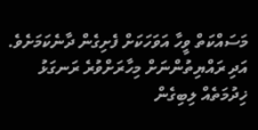މަސައްކަތް ވީހާ އަވަހަކަށް ފެށިގެން ދާނެކަމަށެވެ. އަދި ރައްޔިތުންނަށް މިހާރަށްވުރެ ރަނގަޅު ޚިދުމަތެއް ލިބިގެން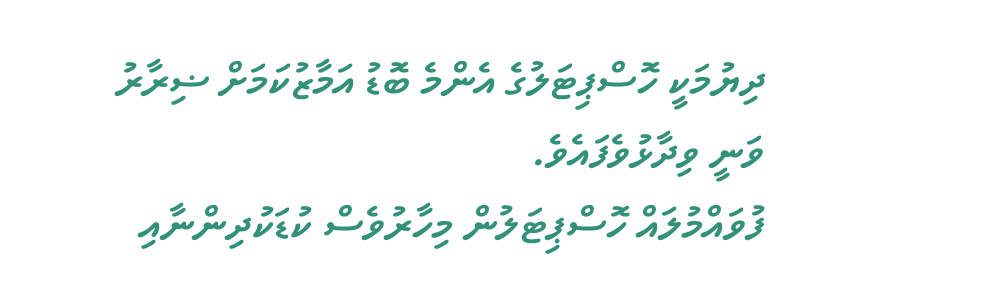ދިޔުމަކީ ހޮސްޕިޓަލުގެ އެންމެ ބޮޑު އަމާޒުކަމަށް ޟިރާރު ވަނީ ވިދާޅުވެފައެވެ.
ފުވައްމުލައް ހޮސްޕިޓަލުން މިހާރުވެސް ކުޑަކުދިންނާއި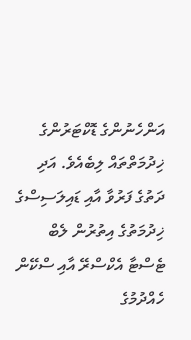އަންހެނުންގެ ޑޮކްޓަރުންގެ ޚިދުމަތްތައް ލިބެއެވެ. އަދި ދަތުގެ ފަރުވާ އާއި ޑައިލަސިސްގެ ޚިދުމަތުގެ އިތުރުން ލެބް ޓެސްޓާ އެކްސްރޭ އާއި ސްކޭން ހެއްދުމުގެ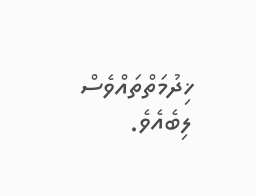ޚިދުމަތްތައްވެސް ލިބެއެވެ.